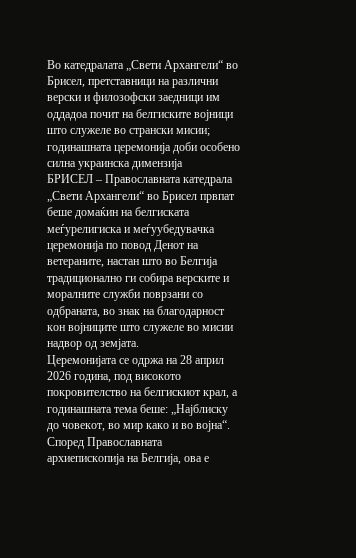Во катедралата „Свети Архангели“ во Брисел, претставници на различни верски и филозофски заедници им оддадоа почит на белгиските војници што служеле во странски мисии; годинашната церемонија доби особено силна украинска димензија
БРИСЕЛ – Православната катедрала „Свети Архангели“ во Брисел првпат беше домаќин на белгиската меѓурелигиска и меѓуубедувачка церемонија по повод Денот на ветераните, настан што во Белгија традиционално ги собира верските и моралните служби поврзани со одбраната, во знак на благодарност кон војниците што служеле во мисии надвор од земјата.
Церемонијата се одржа на 28 април 2026 година, под високото покровителство на белгискиот крал, а годинашната тема беше: „Најблиску до човекот, во мир како и во војна“. Според Православната архиепископија на Белгија, ова е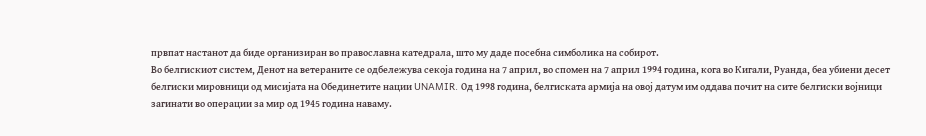првпат настанот да биде организиран во православна катедрала, што му даде посебна симболика на собирот.
Во белгискиот систем, Денот на ветераните се одбележува секоја година на 7 април, во спомен на 7 април 1994 година, кога во Кигали, Руанда, беа убиени десет белгиски мировници од мисијата на Обединетите нации UNAMIR. Од 1998 година, белгиската армија на овој датум им оддава почит на сите белгиски војници загинати во операции за мир од 1945 година наваму.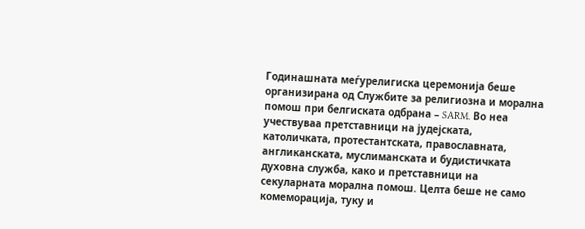Годинашната меѓурелигиска церемонија беше организирана од Службите за религиозна и морална помош при белгиската одбрана – SARM. Во неа учествуваа претставници на јудејската, католичката, протестантската, православната, англиканската, муслиманската и будистичката духовна служба, како и претставници на секуларната морална помош. Целта беше не само комеморација, туку и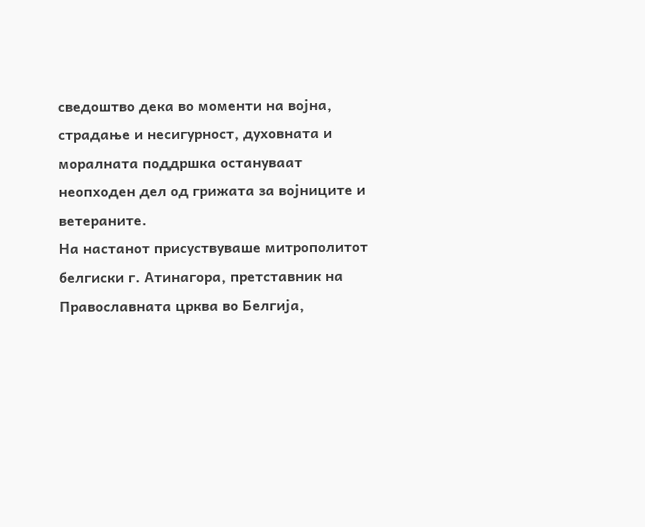сведоштво дека во моменти на војна, страдање и несигурност, духовната и моралната поддршка остануваат неопходен дел од грижата за војниците и ветераните.
На настанот присуствуваше митрополитот белгиски г. Атинагора, претставник на Православната црква во Белгија,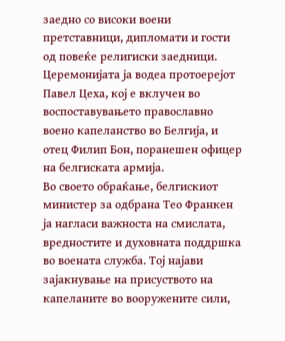заедно со високи воени претставници, дипломати и гости од повеќе религиски заедници. Церемонијата ја водеа протоерејот Павел Цеха, кој е вклучен во воспоставувањето православно воено капеланство во Белгија, и отец Филип Бон, поранешен офицер на белгиската армија.
Во своето обраќање, белгискиот министер за одбрана Тео Франкен ја нагласи важноста на смислата, вредностите и духовната поддршка во воената служба. Тој најави зајакнување на присуството на капеланите во вооружените сили,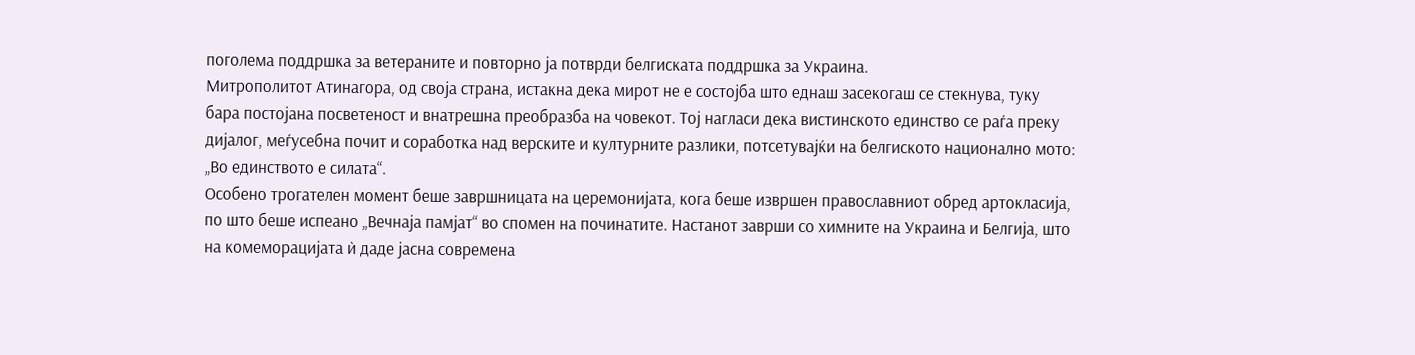поголема поддршка за ветераните и повторно ја потврди белгиската поддршка за Украина.
Митрополитот Атинагора, од своја страна, истакна дека мирот не е состојба што еднаш засекогаш се стекнува, туку бара постојана посветеност и внатрешна преобразба на човекот. Тој нагласи дека вистинското единство се раѓа преку дијалог, меѓусебна почит и соработка над верските и културните разлики, потсетувајќи на белгиското национално мото: „Во единството е силата“.
Особено трогателен момент беше завршницата на церемонијата, кога беше извршен православниот обред артокласија, по што беше испеано „Вечнаја памјат“ во спомен на починатите. Настанот заврши со химните на Украина и Белгија, што на комеморацијата ѝ даде јасна современа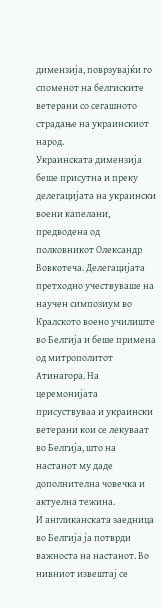димензија, поврзувајќи го споменот на белгиските ветерани со сегашното страдање на украинскиот народ.
Украинската димензија беше присутна и преку делегацијата на украински воени капелани, предводена од полковникот Олександр Вовкотеча. Делегацијата претходно учествуваше на научен симпозиум во Кралското воено училиште во Белгија и беше примена од митрополитот Атинагора. На церемонијата присуствуваа и украински ветерани кои се лекуваат во Белгија, што на настанот му даде дополнителна човечка и актуелна тежина.
И англиканската заедница во Белгија ја потврди важноста на настанот. Во нивниот извештај се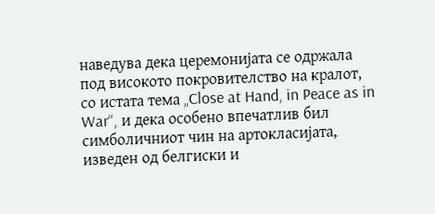наведува дека церемонијата се одржала под високото покровителство на кралот, со истата тема „Close at Hand, in Peace as in War“, и дека особено впечатлив бил симболичниот чин на артокласијата, изведен од белгиски и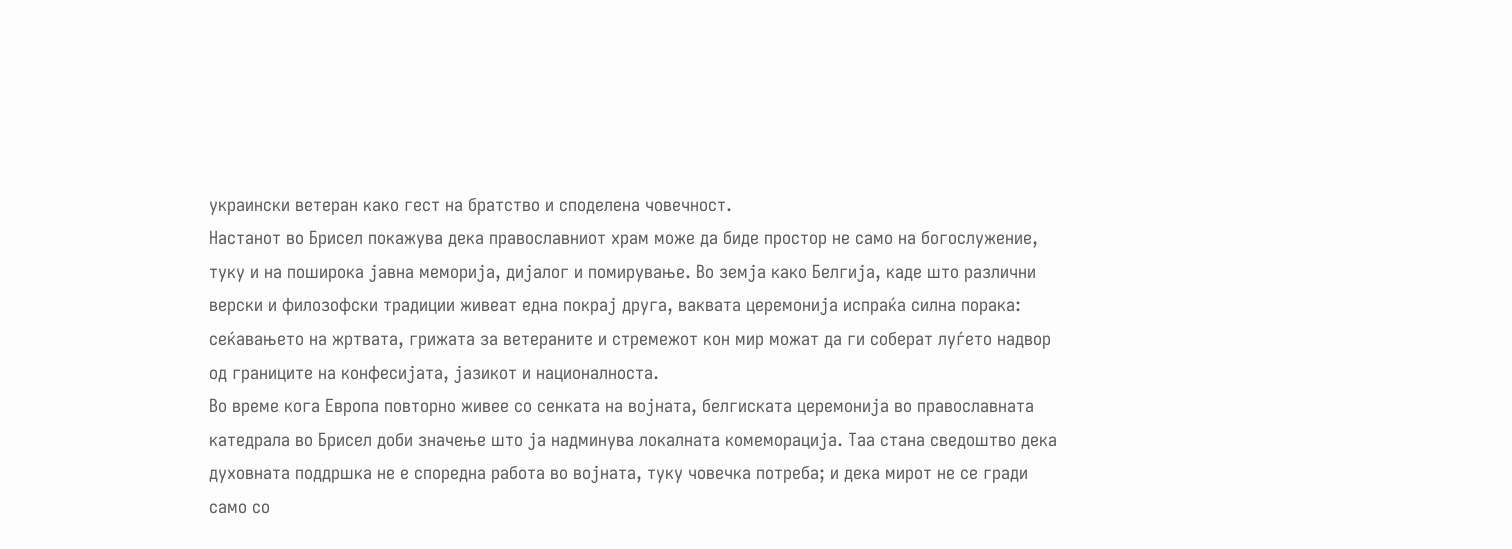украински ветеран како гест на братство и споделена човечност.
Настанот во Брисел покажува дека православниот храм може да биде простор не само на богослужение, туку и на поширока јавна меморија, дијалог и помирување. Во земја како Белгија, каде што различни верски и филозофски традиции живеат една покрај друга, ваквата церемонија испраќа силна порака: сеќавањето на жртвата, грижата за ветераните и стремежот кон мир можат да ги соберат луѓето надвор од границите на конфесијата, јазикот и националноста.
Во време кога Европа повторно живее со сенката на војната, белгиската церемонија во православната катедрала во Брисел доби значење што ја надминува локалната комеморација. Таа стана сведоштво дека духовната поддршка не е споредна работа во војната, туку човечка потреба; и дека мирот не се гради само со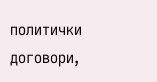политички договори,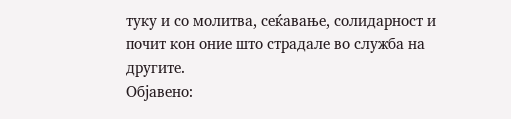туку и со молитва, сеќавање, солидарност и почит кон оние што страдале во служба на другите.
Објавено: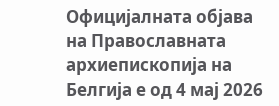Официјалната објава на Православната архиепископија на Белгија е од 4 мај 2026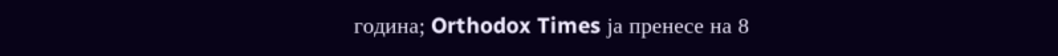година; Orthodox Times ја пренесе на 8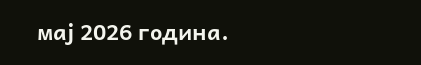мај 2026 година.